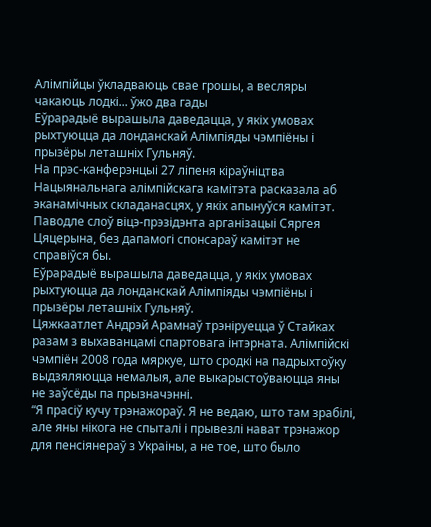Алімпійцы ўкладваюць свае грошы, а весляры чакаюць лодкі... ўжо два гады
Еўрарадыё вырашыла даведацца, у якіх умовах рыхтуюцца да лонданскай Алімпіяды чэмпіёны і прызёры леташніх Гульняў.
На прэс-канферэнцыі 27 ліпеня кіраўніцтва Нацыянальнага алімпійскага камітэта расказала аб эканамічных складанасцях, у якіх апынуўся камітэт. Паводле слоў віцэ-прэзідэнта арганізацыі Сяргея Цяцерына, без дапамогі спонсараў камітэт не справіўся бы.
Еўрарадыё вырашыла даведацца, у якіх умовах рыхтуюцца да лонданскай Алімпіяды чэмпіёны і прызёры леташніх Гульняў.
Цяжкаатлет Андрэй Арамнаў трэніруецца ў Стайках разам з выхаванцамі спартовага інтэрната. Алімпійскі чэмпіён 2008 года мяркуе, што сродкі на падрыхтоўку выдзяляюцца немалыя, але выкарыстоўваюцца яны не заўсёды па прызначэнні.
“Я прасіў кучу трэнажораў. Я не ведаю, што там зрабілі, але яны нікога не спыталі і прывезлі нават трэнажор для пенсіянераў з Украіны, а не тое, што было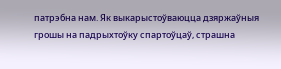патрэбна нам. Як выкарыстоўваюцца дзяржаўныя грошы на падрыхтоўку спартоўцаў, страшна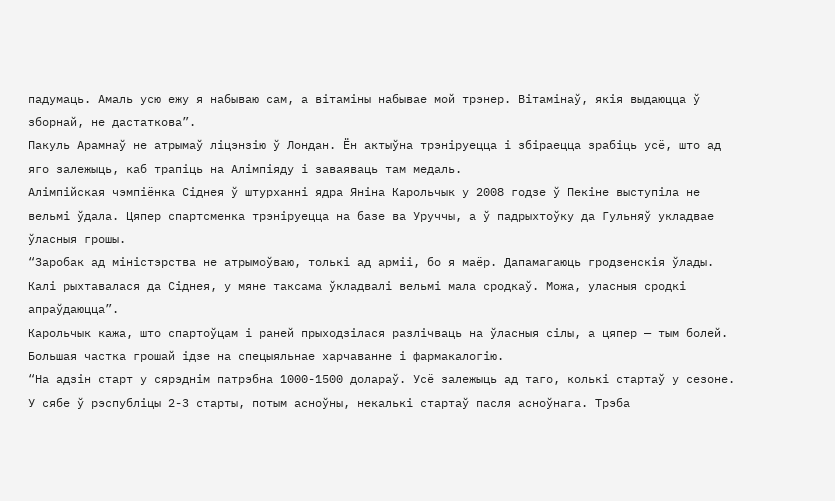падумаць. Амаль усю ежу я набываю сам, а вітаміны набывае мой трэнер. Вітамінаў, якія выдаюцца ў зборнай, не дастаткова”.
Пакуль Арамнаў не атрымаў ліцэнзію ў Лондан. Ён актыўна трэніруецца і збіраецца зрабіць усё, што ад яго залежыць, каб трапіць на Алімпіяду і заваяваць там медаль.
Алімпійская чэмпіёнка Сіднея ў штурханні ядра Яніна Карольчык у 2008 годзе ў Пекіне выступіла не вельмі ўдала. Цяпер спартсменка трэніруецца на базе ва Уруччы, а ў падрыхтоўку да Гульняў укладвае ўласныя грошы.
“Заробак ад міністэрства не атрымоўваю, толькі ад арміі, бо я маёр. Дапамагаюць гродзенскія ўлады. Калі рыхтавалася да Сіднея, у мяне таксама ўкладвалі вельмі мала сродкаў. Можа, уласныя сродкі апраўдаюцца”.
Карольчык кажа, што спартоўцам і раней прыходзілася разлічваць на ўласныя сілы, а цяпер — тым болей. Большая частка грошай ідзе на спецыяльнае харчаванне і фармакалогію.
“На адзін старт у сярэднім патрэбна 1000-1500 долараў. Усё залежыць ад таго, колькі стартаў у сезоне. У сябе ў рэспубліцы 2-3 старты, потым асноўны, некалькі стартаў пасля асноўнага. Трэба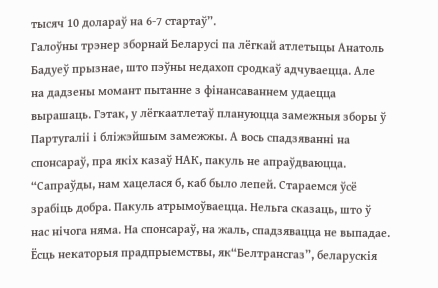тысяч 10 долараў на 6-7 стартаў”.
Галоўны трэнер зборнай Беларусі па лёгкай атлетыцы Анатоль Бадуеў прызнае, што пэўны недахоп сродкаў адчуваецца. Але на дадзены момант пытанне з фінансаваннем удаецца вырашаць. Гэтак, у лёгкаатлетаў плануюцца замежныя зборы ў Партугаліі і бліжэйшым замежжы. А вось спадзяванні на спонсараў, пра якіх казаў НАК, пакуль не апраўдваюцца.
“Сапраўды, нам хацелася б, каб было лепей. Стараемся ўсё зрабіць добра. Пакуль атрымоўваецца. Нельга сказаць, што ў нас нічога няма. На спонсараў, на жаль, спадзявацца не выпадае. Ёсць некаторыя прадпрыемствы, як“Белтрансгаз”, беларускія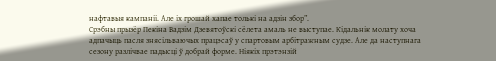нафтавыя кампаніі. Але іх грошай хапае толькі на адзін збор”.
Срэбны прызёр Пекіна Вадзім Дзевятоўскі сёлета амаль не выступае. Кідальнік молату хоча адпачыць пасля знясільваючых працэсаў у спартовым арбітражным судзе. Але да наступнага сезону разлічвае падысці ў добрай форме. Ніякіх прэтэнзій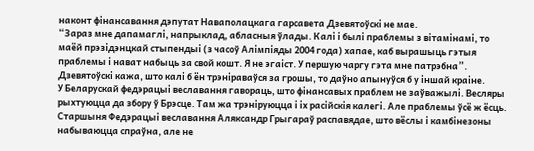наконт фінансавання дэпутат Наваполацкага гарсавета Дзевятоўскі не мае.
“Зараз мне дапамаглі, напрыклад, абласныя ўлады. Калі і былі праблемы з вітамінамі, то маёй прэзідэнцкай стыпендыі (з часоў Алімпіяды 2004 года) хапае, каб вырашыць гэтыя праблемы і нават набыць за свой кошт. Я не эгаіст. У першую чаргу гэта мне патрэбна”.
Дзевятоўскі кажа, што калі б ён трэніраваўся за грошы, то даўно апынуўся б у іншай краіне.
У Беларускай федэрацыі веславання гавораць, што фінансавых праблем не заўважылі. Весляры рыхтуюцца да збору ў Брэсце. Там жа трэніруюцца і іх расійскія калегі. Але праблемы ўсё ж ёсць.
Старшыня Федэрацыі веславання Аляксандр Грыгараў распавядае, што вёслы і камбінезоны набываюцца спраўна, але не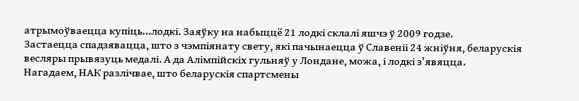атрымоўваецца купіць…лодкі. Заяўку на набыццё 21 лодкі склалі яшчэ ў 2009 годзе.
Застаецца спадзявацца, што з чэмпіянату свету, які пачынаецца ў Славеніі 24 жніўня, беларускія весляры прывязуць медалі. А да Алімпійскіх гульняў у Лондане, можа, і лодкі з’явяцца.
Нагадаем, НАК разлічвае, што беларускія спартсмены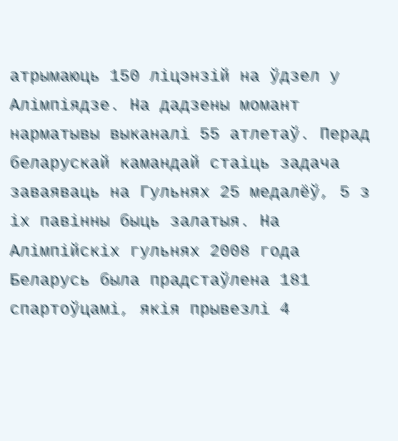атрымаюць 150 ліцэнзій на ўдзел у Алімпіядзе. На дадзены момант нарматывы выканалі 55 атлетаў. Перад беларускай камандай стаіць задача заваяваць на Гульнях 25 медалёў, 5 з іх павінны быць залатыя. На Алімпійскіх гульнях 2008 года Беларусь была прадстаўлена 181 спартоўцамі, якія прывезлі 4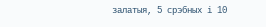залатыя, 5 срэбных і 10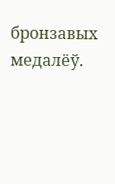бронзавых медалёў.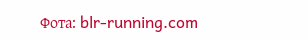Фота: blr-running.com